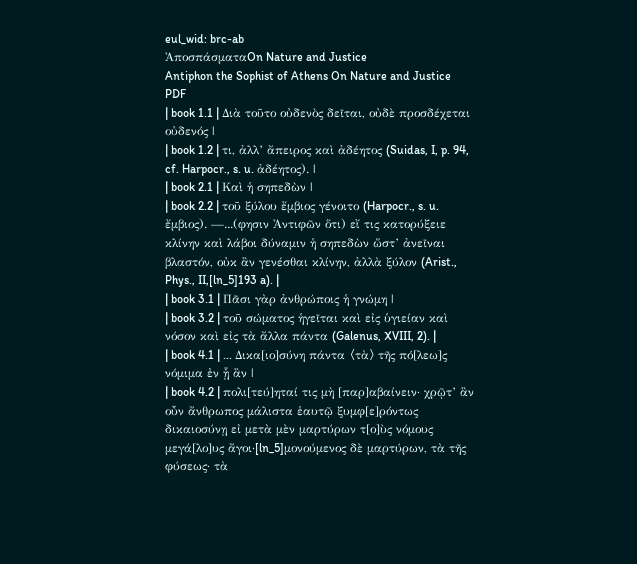eul_wid: brc-ab
ἈποσπάσματαOn Nature and Justice
Antiphon the Sophist of Athens On Nature and Justice PDF
| book 1.1 | Διὰ τοῦτο οὐδενὸς δεῖται, οὐδὲ προσδέχεται οὐδενός |
| book 1.2 | τι, ἀλλ’ ἄπειρος καὶ ἀδέητος (Suidas, I, p. 94, cf. Harpocr., s. u. ἀδέητος). |
| book 2.1 | Καὶ ἡ σηπεδὼν |
| book 2.2 | τοῦ ξύλου ἔμβιος γένοιτο (Harpocr., s. u. ἔμβιος). —...(φησιν Ἀντιφῶν ὅτι) εἴ τις κατορύξειε κλίνην καὶ λάβοι δύναμιν ἡ σηπεδὼν ὥστ’ ἀνεῖναι βλαστόν, οὐκ ἂν γενέσθαι κλίνην, ἀλλὰ ξύλον (Arist., Phys., II,[ln_5]193 a). |
| book 3.1 | Πᾶσι γὰρ ἀνθρώποις ἡ γνώμη |
| book 3.2 | τοῦ σώματος ἡγεῖται καὶ εἰς ὑγιείαν καὶ νόσον καὶ εἰς τὰ ἄλλα πάντα (Galenus, XVIII, 2). |
| book 4.1 | ... Δικα[ιο]σύνη πάντα 〈τὰ〉 τῆς πό[λεω]ς νόμιμα ἐν ᾗ ἂν |
| book 4.2 | πολι[τεύ]ηταί τις μὴ [παρ]αβαίνειν· χρῷτ’ ἂν οὖν ἄνθρωπος μάλιστα ἑαυτῷ ξυμφ[ε]ρόντως δικαιοσύνῃ εἰ μετὰ μὲν μαρτύρων τ[ο]ὺς νόμους μεγά[λο]υς ἄγοι·[ln_5]μονούμενος δὲ μαρτύρων, τὰ τῆς φύσεως· τὰ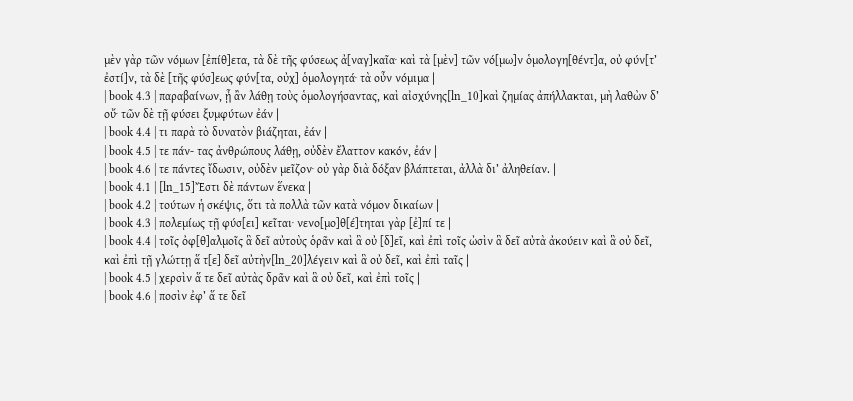μὲν γὰρ τῶν νόμων [ἐπίθ]ετα, τὰ δὲ τῆς φύσεως ἀ[ναγ]καῖα· καὶ τὰ [μὲν] τῶν νό[μω]ν ὁμολογη[θέντ]α, οὐ φύν[τ’ ἐστί]ν, τὰ δὲ [τῆς φύσ]εως φύν[τα, οὐχ] ὁμολογητά· τὰ οὖν νόμιμα |
| book 4.3 | παραβαίνων, ᾖ ἂν λάθῃ τοὺς ὁμολογήσαντας, καὶ αἰσχύνης[ln_10]καὶ ζημίας ἀπήλλακται, μὴ λαθὼν δ’ οὔ· τῶν δὲ τῇ φύσει ξυμφύτων ἐάν |
| book 4.4 | τι παρὰ τὸ δυνατὸν βιάζηται, ἐάν |
| book 4.5 | τε πάν‐ τας ἀνθρώπους λάθῃ, οὐδὲν ἔλαττον κακόν, ἐάν |
| book 4.6 | τε πάντες ἴδωσιν, οὐδὲν μεῖζον· οὐ γὰρ διὰ δόξαν βλάπτεται, ἀλλὰ δι’ ἀληθείαν. |
| book 4.1 | [ln_15]Ἔστι δὲ πάντων ἕνεκα |
| book 4.2 | τούτων ἡ σκέψις, ὅτι τὰ πολλὰ τῶν κατὰ νόμον δικαίων |
| book 4.3 | πολεμίως τῇ φύσ[ει] κεῖται· νενο[μο]θ[έ]τηται γὰρ [ἐ]πί τε |
| book 4.4 | τοῖς ὀφ[θ]αλμοῖς ἃ δεῖ αὐτοὺς ὁρᾶν καὶ ἃ οὐ [δ]εῖ, καὶ ἐπὶ τοῖς ὠσὶν ἃ δεῖ αὐτὰ ἀκούειν καὶ ἃ οὐ δεῖ, καὶ ἐπὶ τῇ γλώττῃ ἅ τ[ε] δεῖ αὐτὴν[ln_20]λέγειν καὶ ἃ οὐ δεῖ, καὶ ἐπὶ ταῖς |
| book 4.5 | χερσὶν ἅ τε δεῖ αὐτὰς δρᾶν καὶ ἃ οὐ δεῖ, καὶ ἐπὶ τοῖς |
| book 4.6 | ποσὶν ἐφ’ ἅ τε δεῖ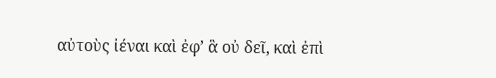αὐτοὺς ἰέναι καὶ ἐφ’ ἃ οὐ δεῖ, καὶ ἐπὶ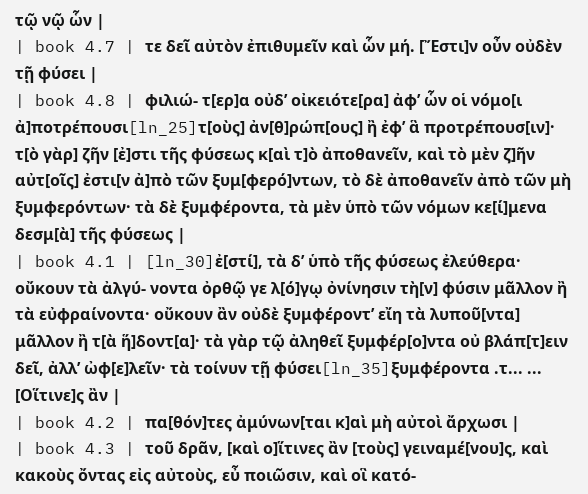τῷ νῷ ὧν |
| book 4.7 | τε δεῖ αὐτὸν ἐπιθυμεῖν καὶ ὧν μή. [Ἔστι]ν οὖν οὐδὲν τῇ φύσει |
| book 4.8 | φιλιώ‐ τ[ερ]α οὐδ’ οἰκειότε[ρα] ἀφ’ ὧν οἱ νόμο[ι ἀ]ποτρέπουσι[ln_25]τ[οὺς] ἀν[θ]ρώπ[ους] ἢ ἐφ’ ἃ προτρέπουσ[ιν]· τ[ὸ γὰρ] ζῆν [ἐ]στι τῆς φύσεως κ[αὶ τ]ὸ ἀποθανεῖν, καὶ τὸ μὲν ζ]ῆν αὐτ[οῖς] ἐστι[ν ἀ]πὸ τῶν ξυμ[φερό]ντων, τὸ δὲ ἀποθανεῖν ἀπὸ τῶν μὴ ξυμφερόντων· τὰ δὲ ξυμφέροντα, τὰ μὲν ὑπὸ τῶν νόμων κε[ί]μενα δεσμ[ὰ] τῆς φύσεως |
| book 4.1 | [ln_30]ἐ[στί], τὰ δ’ ὑπὸ τῆς φύσεως ἐλεύθερα· οὔκουν τὰ ἀλγύ‐ νοντα ὀρθῷ γε λ[ό]γῳ ὀνίνησιν τὴ[ν] φύσιν μᾶλλον ἢ τὰ εὐφραίνοντα· οὔκουν ἂν οὐδὲ ξυμφέροντ’ εἴη τὰ λυποῦ[ντα] μᾶλλον ἢ τ[ὰ ἥ]δοντ[α]· τὰ γὰρ τῷ ἀληθεῖ ξυμφέρ[ο]ντα οὐ βλάπ[τ]ειν δεῖ, ἀλλ’ ὠφ[ε]λεῖν· τὰ τοίνυν τῇ φύσει[ln_35]ξυμφέροντα .τ... ... [Οἵτινε]ς ἂν |
| book 4.2 | πα[θόν]τες ἀμύνων[ται κ]αὶ μὴ αὐτοὶ ἄρχωσι |
| book 4.3 | τοῦ δρᾶν, [καὶ ο]ἵτινες ἂν [τοὺς] γειναμέ[νου]ς, καὶ κακοὺς ὄντας εἰς αὐτοὺς, εὖ ποιῶσιν, καὶ οἳ κατό‐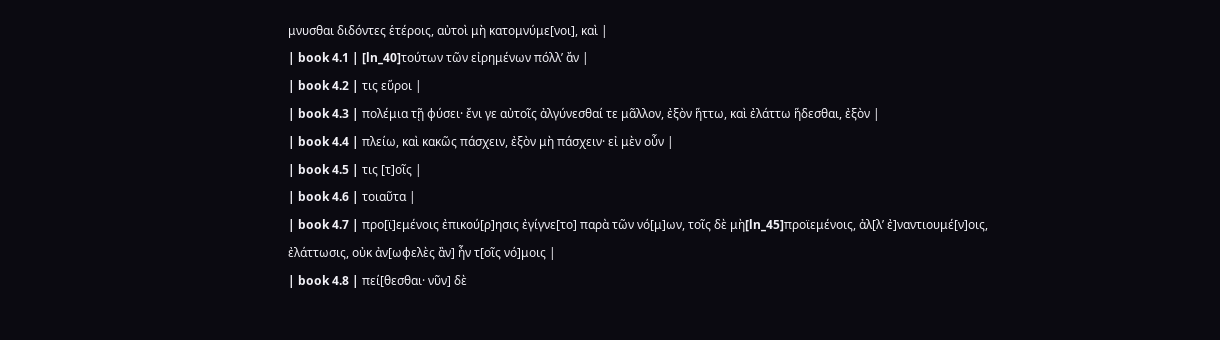μνυσθαι διδόντες ἑτέροις, αὐτοὶ μὴ κατομνύμε[νοι], καὶ |
| book 4.1 | [ln_40]τούτων τῶν εἰρημένων πόλλ’ ἄν |
| book 4.2 | τις εὕροι |
| book 4.3 | πολέμια τῇ φύσει· ἔνι γε αὐτοῖς ἀλγύνεσθαί τε μᾶλλον, ἐξὸν ἥττω, καὶ ἐλάττω ἥδεσθαι, ἐξὸν |
| book 4.4 | πλείω, καὶ κακῶς πάσχειν, ἐξὸν μὴ πάσχειν· εἰ μὲν οὖν |
| book 4.5 | τις [τ]οῖς |
| book 4.6 | τοιαῦτα |
| book 4.7 | προ[ϊ]εμένοις ἐπικού[ρ]ησις ἐγίγνε[το] παρὰ τῶν νό[μ]ων, τοῖς δὲ μὴ[ln_45]προϊεμένοις, ἀλ[λ’ ἐ]ναντιουμέ[ν]οις, ἐλάττωσις, οὐκ ἀν[ωφελὲς ἂν] ἦν τ[οῖς νό]μοις |
| book 4.8 | πεί[θεσθαι· νῦν] δὲ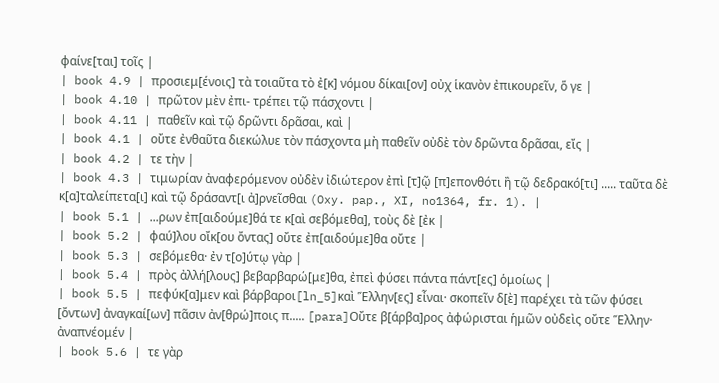φαίνε[ται] τοῖς |
| book 4.9 | προσιεμ[ένοις] τὰ τοιαῦτα τὸ ἐ[κ] νόμου δίκαι[ον] οὐχ ἱκανὸν ἐπικουρεῖν, ὅ γε |
| book 4.10 | πρῶτον μὲν ἐπι‐ τρέπει τῷ πάσχοντι |
| book 4.11 | παθεῖν καὶ τῷ δρῶντι δρᾶσαι, καὶ |
| book 4.1 | οὔτε ἐνθαῦτα διεκώλυε τὸν πάσχοντα μὴ παθεῖν οὐδὲ τὸν δρῶντα δρᾶσαι, εἴς |
| book 4.2 | τε τὴν |
| book 4.3 | τιμωρίαν ἀναφερόμενον οὐδὲν ἰδιώτερον ἐπὶ [τ]ῷ [π]επονθότι ἢ τῷ δεδρακό[τι] ..... ταῦτα δὲ κ[α]ταλείπετα[ι] καὶ τῷ δράσαντ[ι ἀ]ρνεῖσθαι (Oxy. pap., XI, no1364, fr. 1). |
| book 5.1 | ...ρων ἐπ[αιδούμε]θά τε κ[αὶ σεβόμεθα], τοὺς δὲ [ἐκ |
| book 5.2 | φαύ]λου οἴκ[ου ὄντας] οὔτε ἐπ[αιδούμε]θα οὔτε |
| book 5.3 | σεβόμεθα· ἐν τ[ο]ύτῳ γὰρ |
| book 5.4 | πρὸς ἀλλή[λους] βεβαρβαρώ[με]θα, ἐπεὶ φύσει πάντα πάντ[ες] ὁμοίως |
| book 5.5 | πεφύκ[α]μεν καὶ βάρβαροι[ln_5]καὶ Ἕλλην[ες] εἶναι· σκοπεῖν δ[ὲ] παρέχει τὰ τῶν φύσει [ὄντων] ἀναγκαί[ων] πᾶσιν ἀν[θρώ]ποις π..... [para]Οὔτε β[άρβα]ρος ἀφώρισται ἡμῶν οὐδεὶς οὔτε Ἕλλην· ἀναπνέομέν |
| book 5.6 | τε γὰρ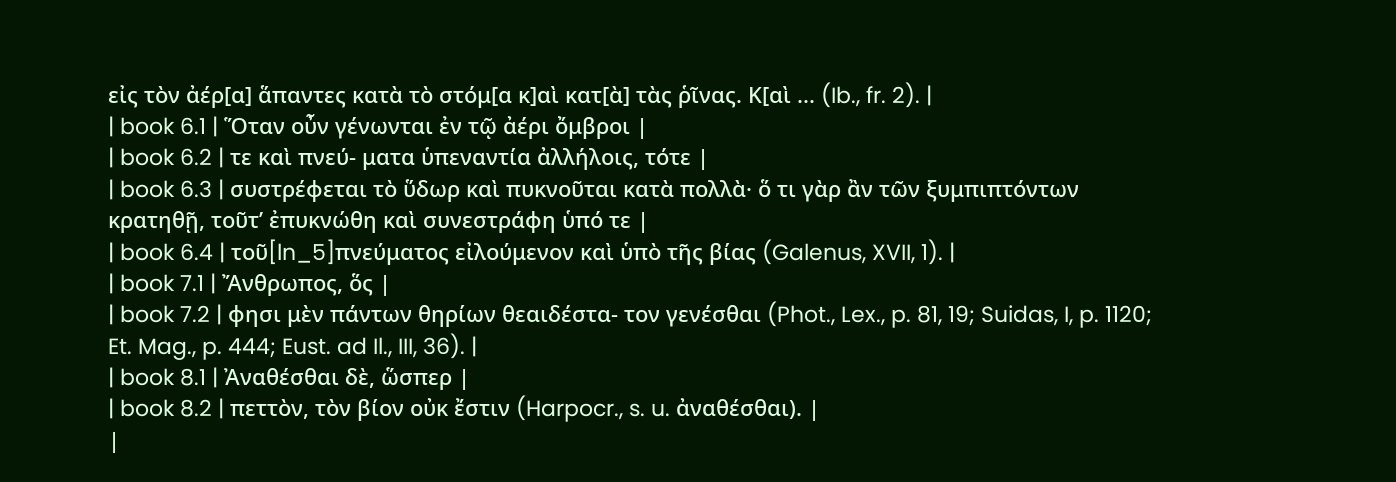εἰς τὸν ἀέρ[α] ἅπαντες κατὰ τὸ στόμ[α κ]αὶ κατ[ὰ] τὰς ῥῖνας. Κ[αὶ ... (Ib., fr. 2). |
| book 6.1 | Ὅταν οὖν γένωνται ἐν τῷ ἀέρι ὄμβροι |
| book 6.2 | τε καὶ πνεύ‐ ματα ὑπεναντία ἀλλήλοις, τότε |
| book 6.3 | συστρέφεται τὸ ὕδωρ καὶ πυκνοῦται κατὰ πολλὰ· ὅ τι γὰρ ἂν τῶν ξυμπιπτόντων κρατηθῇ, τοῦτ’ ἐπυκνώθη καὶ συνεστράφη ὑπό τε |
| book 6.4 | τοῦ[ln_5]πνεύματος εἰλούμενον καὶ ὑπὸ τῆς βίας (Galenus, XVII, 1). |
| book 7.1 | Ἄνθρωπος, ὅς |
| book 7.2 | φησι μὲν πάντων θηρίων θεαιδέστα‐ τον γενέσθαι (Phot., Lex., p. 81, 19; Suidas, I, p. 1120; Et. Mag., p. 444; Eust. ad Il., III, 36). |
| book 8.1 | Ἀναθέσθαι δὲ, ὥσπερ |
| book 8.2 | πεττὸν, τὸν βίον οὐκ ἔστιν (Harpocr., s. u. ἀναθέσθαι). |
|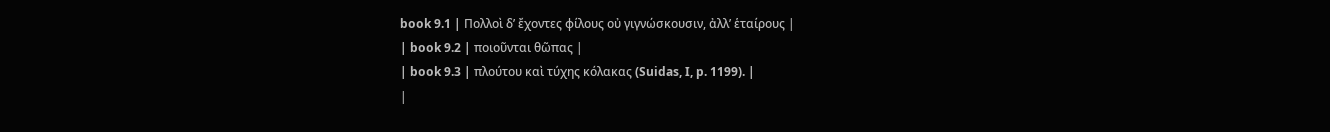book 9.1 | Πολλοὶ δ’ ἔχοντες φίλους οὐ γιγνώσκουσιν, ἀλλ’ ἑταίρους |
| book 9.2 | ποιοῦνται θῶπας |
| book 9.3 | πλούτου καὶ τύχης κόλακας (Suidas, I, p. 1199). |
|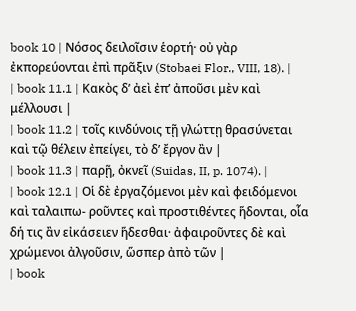book 10 | Νόσος δειλοῖσιν ἑορτή· οὐ γὰρ ἐκπορεύονται ἐπὶ πρᾶξιν (Stobaei Flor., VIII, 18). |
| book 11.1 | Κακὸς δ’ ἀεὶ ἐπ’ ἀποῦσι μὲν καὶ μέλλουσι |
| book 11.2 | τοῖς κινδύνοις τῇ γλώττῃ θρασύνεται καὶ τῷ θέλειν ἐπείγει, τὸ δ’ ἔργον ἂν |
| book 11.3 | παρῇ, ὀκνεῖ (Suidas, II, p. 1074). |
| book 12.1 | Οἱ δὲ ἐργαζόμενοι μὲν καὶ φειδόμενοι καὶ ταλαιπω‐ ροῦντες καὶ προστιθέντες ἥδονται, οἷα δή τις ἂν εἰκάσειεν ἥδεσθαι· ἀφαιροῦντες δὲ καὶ χρώμενοι ἀλγοῦσιν, ὥσπερ ἀπὸ τῶν |
| book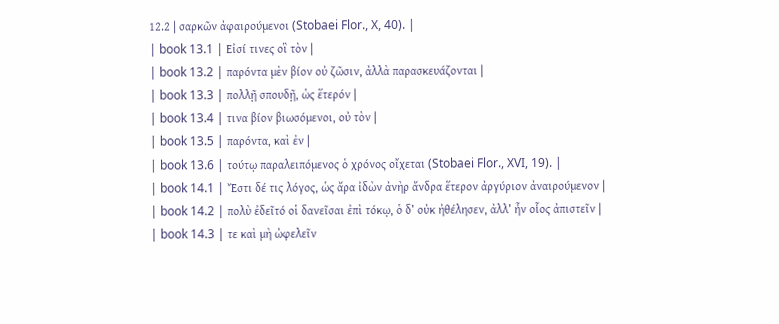12.2 | σαρκῶν ἀφαιρούμενοι (Stobaei Flor., X, 40). |
| book 13.1 | Εἰσί τινες οἳ τὸν |
| book 13.2 | παρόντα μὲν βίον οὐ ζῶσιν, ἀλλὰ παρασκευάζονται |
| book 13.3 | πολλῇ σπουδῇ, ὡς ἕτερόν |
| book 13.4 | τινα βίον βιωσόμενοι, οὐ τὸν |
| book 13.5 | παρόντα, καὶ ἐν |
| book 13.6 | τούτῳ παραλειπόμενος ὁ χρόνος οἴχεται (Stobaei Flor., XVI, 19). |
| book 14.1 | Ἔστι δέ τις λόγος, ὡς ἄρα ἰδὼν ἀνὴρ ἄνδρα ἕτερον ἀργύριον ἀναιρούμενον |
| book 14.2 | πολὺ ἐδεῖτό οἱ δανεῖσαι ἐπὶ τόκῳ, ὁ δ’ οὐκ ἠθέλησεν, ἀλλ’ ἦν οἷος ἀπιστεῖν |
| book 14.3 | τε καὶ μὴ ὠφελεῖν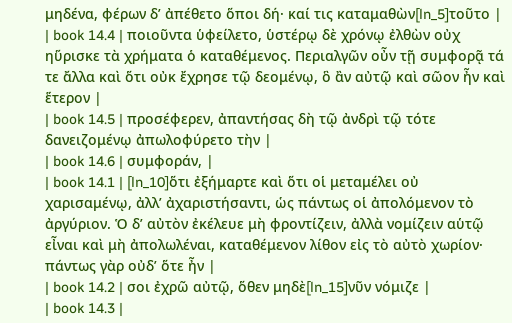μηδένα, φέρων δ’ ἀπέθετο ὅποι δή· καί τις καταμαθὼν[ln_5]τοῦτο |
| book 14.4 | ποιοῦντα ὑφείλετο, ὑστέρῳ δὲ χρόνῳ ἐλθὼν οὐχ ηὕρισκε τὰ χρήματα ὁ καταθέμενος. Περιαλγῶν οὖν τῇ συμφορᾷ τά τε ἄλλα καὶ ὅτι οὐκ ἔχρησε τῷ δεομένῳ, ὃ ἂν αὐτῷ καὶ σῶον ἦν καὶ ἕτερον |
| book 14.5 | προσέφερεν, ἀπαντήσας δὴ τῷ ἀνδρὶ τῷ τότε δανειζομένῳ ἀπωλοφύρετο τὴν |
| book 14.6 | συμφοράν, |
| book 14.1 | [ln_10]ὅτι ἐξήμαρτε καὶ ὅτι οἱ μεταμέλει οὐ χαρισαμένῳ, ἀλλ’ ἀχαριστήσαντι, ὡς πάντως οἱ ἀπολόμενον τὸ ἀργύριον. Ὁ δ’ αὐτὸν ἐκέλευε μὴ φροντίζειν, ἀλλὰ νομίζειν αὑτῷ εἶναι καὶ μὴ ἀπολωλέναι, καταθέμενον λίθον εἰς τὸ αὐτὸ χωρίον· πάντως γὰρ οὐδ’ ὅτε ἦν |
| book 14.2 | σοι ἐχρῶ αὐτῷ, ὅθεν μηδὲ[ln_15]νῦν νόμιζε |
| book 14.3 |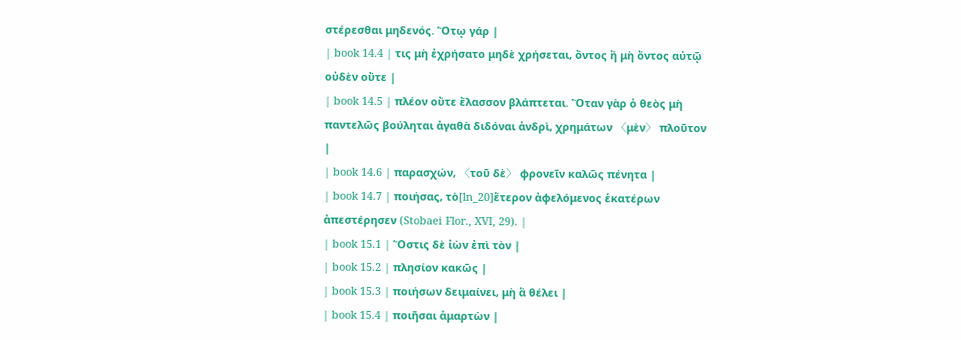στέρεσθαι μηδενός. Ὅτῳ γάρ |
| book 14.4 | τις μὴ ἐχρήσατο μηδὲ χρήσεται, ὄντος ἢ μὴ ὄντος αὐτῷ οὐδὲν οὔτε |
| book 14.5 | πλέον οὔτε ἔλασσον βλάπτεται. Ὅταν γὰρ ὁ θεὸς μὴ παντελῶς βούληται ἀγαθὰ διδόναι ἀνδρὶ, χρημάτων 〈μὲν〉 πλοῦτον |
| book 14.6 | παρασχών, 〈τοῦ δὲ〉 φρονεῖν καλῶς πένητα |
| book 14.7 | ποιήσας, τὸ[ln_20]ἕτερον ἀφελόμενος ἑκατέρων ἀπεστέρησεν (Stobaei Flor., XVI, 29). |
| book 15.1 | Ὅστις δὲ ἰὼν ἐπὶ τὸν |
| book 15.2 | πλησίον κακῶς |
| book 15.3 | ποιήσων δειμαίνει, μὴ ἃ θέλει |
| book 15.4 | ποιῆσαι ἁμαρτὼν |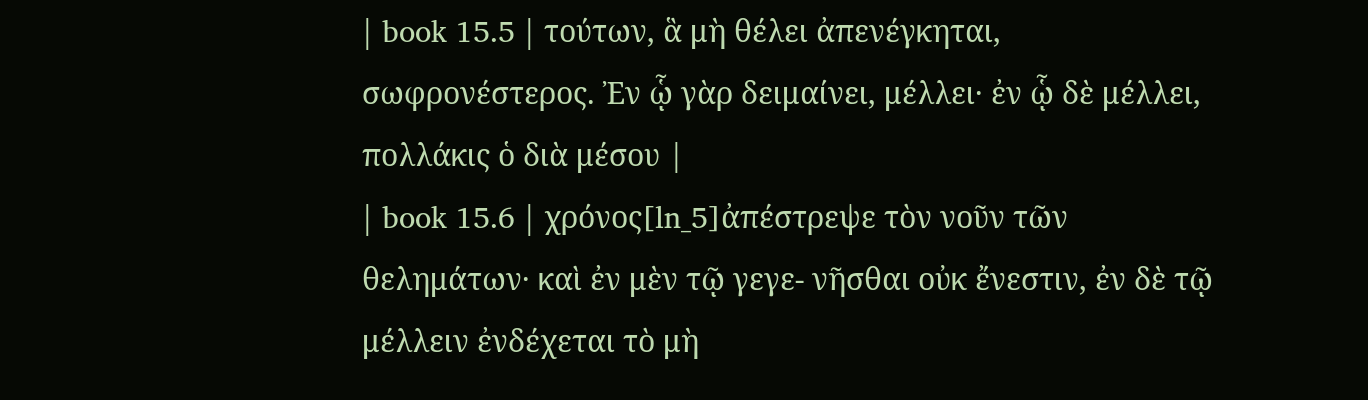| book 15.5 | τούτων, ἃ μὴ θέλει ἀπενέγκηται, σωφρονέστερος. Ἐν ᾧ γὰρ δειμαίνει, μέλλει· ἐν ᾧ δὲ μέλλει, πολλάκις ὁ διὰ μέσου |
| book 15.6 | χρόνος[ln_5]ἀπέστρεψε τὸν νοῦν τῶν θελημάτων· καὶ ἐν μὲν τῷ γεγε‐ νῆσθαι οὐκ ἔνεστιν, ἐν δὲ τῷ μέλλειν ἐνδέχεται τὸ μὴ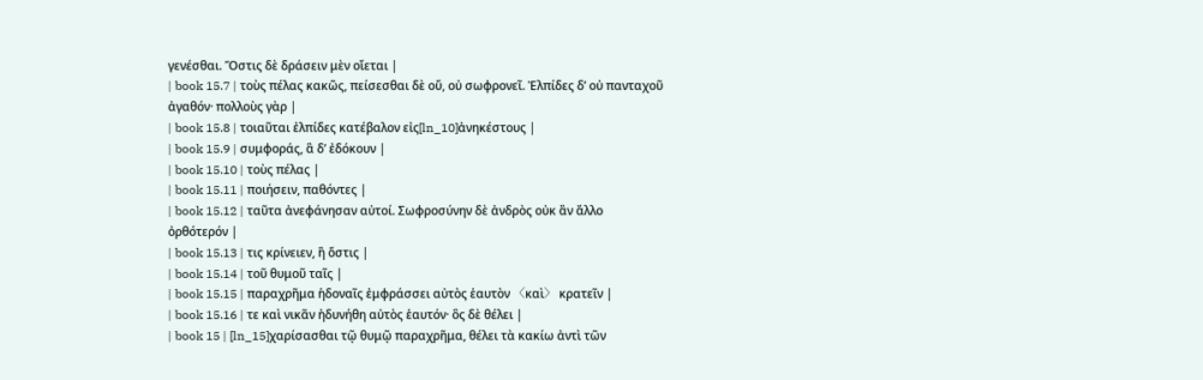γενέσθαι. Ὅστις δὲ δράσειν μὲν οἴεται |
| book 15.7 | τοὺς πέλας κακῶς, πείσεσθαι δὲ οὔ, οὐ σωφρονεῖ. Ἐλπίδες δ’ οὐ πανταχοῦ ἀγαθόν· πολλοὺς γὰρ |
| book 15.8 | τοιαῦται ἐλπίδες κατέβαλον εἰς[ln_10]ἀνηκέστους |
| book 15.9 | συμφοράς, ἃ δ’ ἐδόκουν |
| book 15.10 | τοὺς πέλας |
| book 15.11 | ποιήσειν, παθόντες |
| book 15.12 | ταῦτα ἀνεφάνησαν αὐτοί. Σωφροσύνην δὲ ἀνδρὸς οὐκ ἂν ἄλλο ὀρθότερόν |
| book 15.13 | τις κρίνειεν, ἢ ὅστις |
| book 15.14 | τοῦ θυμοῦ ταῖς |
| book 15.15 | παραχρῆμα ἡδοναῖς ἐμφράσσει αὐτὸς ἑαυτὸν 〈καὶ〉 κρατεῖν |
| book 15.16 | τε καὶ νικᾶν ἠδυνήθη αὐτὸς ἑαυτόν· ὃς δὲ θέλει |
| book 15 | [ln_15]χαρίσασθαι τῷ θυμῷ παραχρῆμα, θέλει τὰ κακίω ἀντὶ τῶν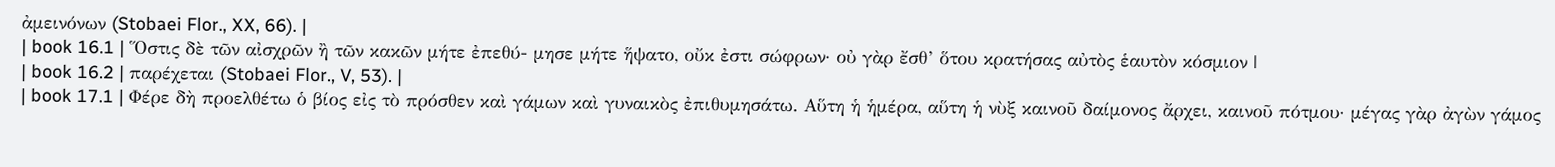ἀμεινόνων (Stobaei Flor., XX, 66). |
| book 16.1 | Ὅστις δὲ τῶν αἰσχρῶν ἢ τῶν κακῶν μήτε ἐπεθύ‐ μησε μήτε ἥψατο, οὔκ ἐστι σώφρων· οὐ γὰρ ἔσθ’ ὅτου κρατήσας αὐτὸς ἑαυτὸν κόσμιον |
| book 16.2 | παρέχεται (Stobaei Flor., V, 53). |
| book 17.1 | Φέρε δὴ προελθέτω ὁ βίος εἰς τὸ πρόσθεν καὶ γάμων καὶ γυναικὸς ἐπιθυμησάτω. Αὕτη ἡ ἡμέρα, αὕτη ἡ νὺξ καινοῦ δαίμονος ἄρχει, καινοῦ πότμου· μέγας γὰρ ἀγὼν γάμος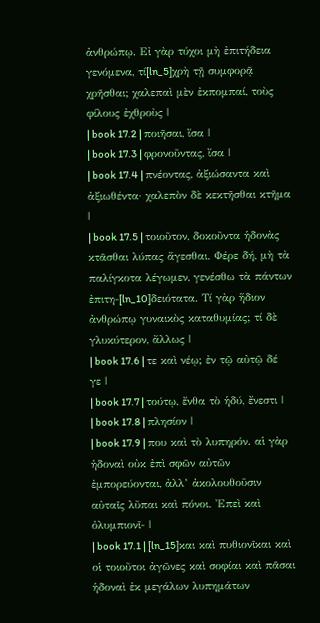ἀνθρώπῳ. Εἰ γὰρ τύχοι μὴ ἐπιτήδεια γενόμενα, τί[ln_5]χρὴ τῇ συμφορᾷ χρῆσθαι; χαλεπαὶ μὲν ἐκπομπαί, τοὺς φίλους ἐχθροὺς |
| book 17.2 | ποιῆσαι, ἴσα |
| book 17.3 | φρονοῦντας, ἴσα |
| book 17.4 | πνέοντας, ἀξιώσαντα καὶ ἀξιωθέντα· χαλεπὸν δὲ κεκτῆσθαι κτῆμα |
| book 17.5 | τοιοῦτον, δοκοῦντα ἡδονὰς κτᾶσθαι λύπας ἄγεσθαι. Φέρε δή, μὴ τὰ παλίγκοτα λέγωμεν, γενέσθω τὰ πάντων ἐπιτη‐[ln_10]δειότατα. Τί γὰρ ἥδιον ἀνθρώπῳ γυναικὸς καταθυμίας; τί δὲ γλυκύτερον, ἄλλως |
| book 17.6 | τε καὶ νέῳ; ἐν τῷ αὐτῷ δέ γε |
| book 17.7 | τούτῳ, ἔνθα τὸ ἡδύ, ἔνεστι |
| book 17.8 | πλησίον |
| book 17.9 | που καὶ τὸ λυπηρόν. αἱ γὰρ ἡδοναὶ οὐκ ἐπὶ σφῶν αὐτῶν ἐμπορεύονται, ἀλλ’ ἀκολουθοῦσιν αὐταῖς λῦπαι καὶ πόνοι. Ἐπεὶ καὶ ὀλυμπιονῖ‐ |
| book 17.1 | [ln_15]και καὶ πυθιονῖκαι καὶ οἱ τοιοῦτοι ἀγῶνες καὶ σοφίαι καὶ πᾶσαι ἡδοναὶ ἐκ μεγάλων λυπημάτων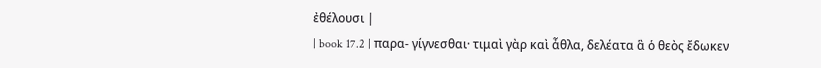ἐθέλουσι |
| book 17.2 | παρα‐ γίγνεσθαι· τιμαὶ γὰρ καὶ ἆθλα, δελέατα ἃ ὁ θεὸς ἔδωκεν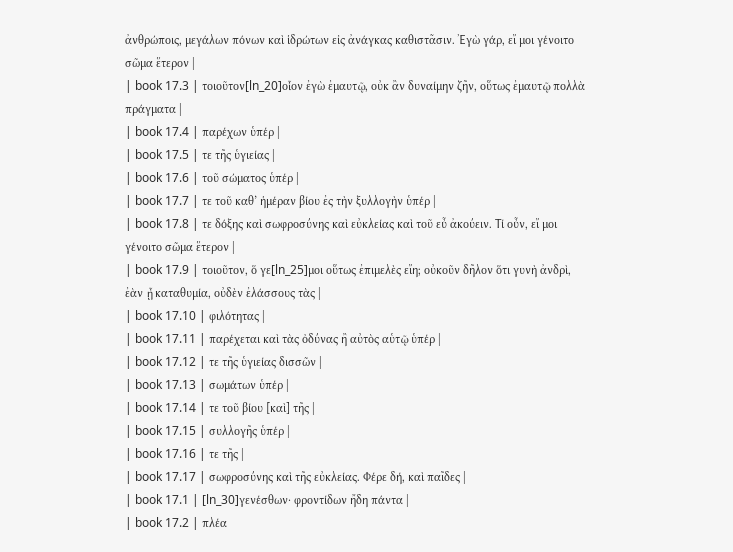ἀνθρώποις, μεγάλων πόνων καὶ ἱδρώτων εἰς ἀνάγκας καθιστᾶσιν. Ἐγὼ γάρ, εἴ μοι γένοιτο σῶμα ἕτερον |
| book 17.3 | τοιοῦτον[ln_20]οἷον ἐγὼ ἐμαυτῷ, οὐκ ἂν δυναίμην ζῆν, οὕτως ἐμαυτῷ πολλὰ πράγματα |
| book 17.4 | παρέχων ὑπέρ |
| book 17.5 | τε τῆς ὑγιείας |
| book 17.6 | τοῦ σώματος ὑπέρ |
| book 17.7 | τε τοῦ καθ’ ἡμέραν βίου ἐς τὴν ξυλλογὴν ὑπέρ |
| book 17.8 | τε δόξης καὶ σωφροσύνης καὶ εὐκλείας καὶ τοῦ εὖ ἀκούειν. Τί οὖν, εἴ μοι γένοιτο σῶμα ἕτερον |
| book 17.9 | τοιοῦτον, ὅ γε[ln_25]μοι οὕτως ἐπιμελὲς εἴη; οὐκοῦν δῆλον ὅτι γυνὴ ἀνδρὶ, ἐὰν ᾖ καταθυμία, οὐδὲν ἐλάσσους τὰς |
| book 17.10 | φιλότητας |
| book 17.11 | παρέχεται καὶ τὰς ὀδύνας ἢ αὐτὸς αὑτῷ ὑπέρ |
| book 17.12 | τε τῆς ὑγιείας δισσῶν |
| book 17.13 | σωμάτων ὑπέρ |
| book 17.14 | τε τοῦ βίου [καὶ] τῆς |
| book 17.15 | συλλογῆς ὑπέρ |
| book 17.16 | τε τῆς |
| book 17.17 | σωφροσύνης καὶ τῆς εὐκλείας. Φέρε δή, καὶ παῖδες |
| book 17.1 | [ln_30]γενέσθων· φροντίδων ἤδη πάντα |
| book 17.2 | πλέα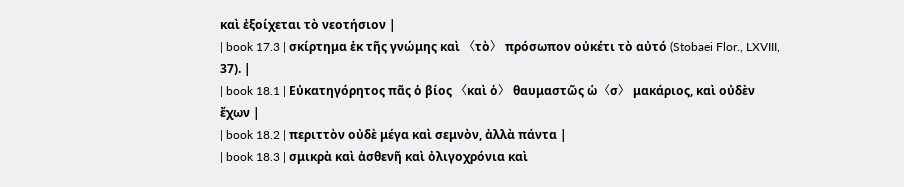καὶ ἐξοίχεται τὸ νεοτήσιον |
| book 17.3 | σκίρτημα ἐκ τῆς γνώμης καὶ 〈τὸ〉 πρόσωπον οὐκέτι τὸ αὐτό (Stobaei Flor., LXVIII, 37). |
| book 18.1 | Εὐκατηγόρητος πᾶς ὁ βίος 〈καὶ ὁ〉 θαυμαστῶς ὡ〈σ〉 μακάριος, καὶ οὐδὲν ἔχων |
| book 18.2 | περιττὸν οὐδὲ μέγα καὶ σεμνὸν, ἀλλὰ πάντα |
| book 18.3 | σμικρὰ καὶ ἀσθενῆ καὶ ὀλιγοχρόνια καὶ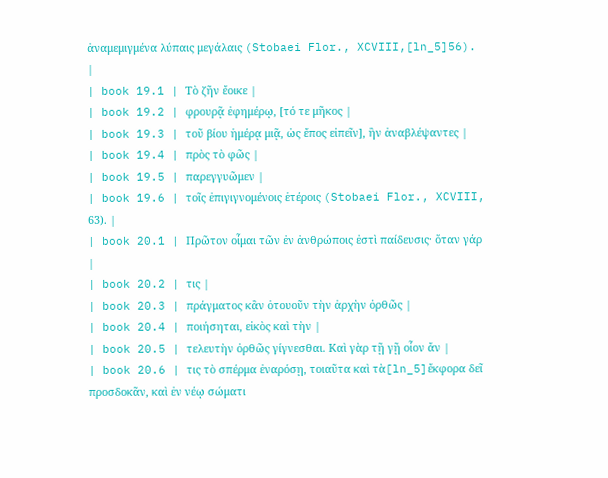ἀναμεμιγμένα λύπαις μεγάλαις (Stobaei Flor., XCVIII,[ln_5]56). |
| book 19.1 | Τὸ ζῆν ἔοικε |
| book 19.2 | φρουρᾷ ἐφημέρῳ, [τό τε μῆκος |
| book 19.3 | τοῦ βίου ἡμέρᾳ μιᾷ, ὡς ἔπος εἰπεῖν], ἣν ἀναβλέψαντες |
| book 19.4 | πρὸς τὸ φῶς |
| book 19.5 | παρεγγυῶμεν |
| book 19.6 | τοῖς ἐπιγιγνομένοις ἑτέροις (Stobaei Flor., XCVIII, 63). |
| book 20.1 | Πρῶτον οἶμαι τῶν ἐν ἀνθρώποις ἐστὶ παίδευσις· ὅταν γάρ |
| book 20.2 | τις |
| book 20.3 | πράγματος κἂν ὁτουοῦν τὴν ἀρχὴν ὀρθῶς |
| book 20.4 | ποιήσηται, εἰκὸς καὶ τὴν |
| book 20.5 | τελευτὴν ὀρθῶς γίγνεσθαι. Καὶ γὰρ τῇ γῇ οἷον ἄν |
| book 20.6 | τις τὸ σπέρμα ἐναρόσῃ, τοιαῦτα καὶ τὰ[ln_5]ἔκφορα δεῖ προσδοκᾶν, καὶ ἐν νέῳ σώματι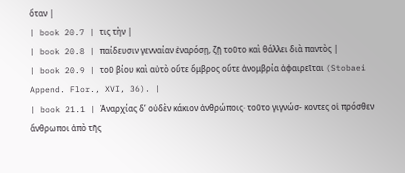ὅταν |
| book 20.7 | τις τὴν |
| book 20.8 | παίδευσιν γενναίαν ἐναρόσῃ, ζῇ τοῦτο καὶ θάλλει διὰ παντὸς |
| book 20.9 | τοῦ βίου καὶ αὐτὸ οὔτε ὄμβρος οὔτε ἀνομβρία ἀφαιρεῖται (Stobaei Append. Flor., XVI, 36). |
| book 21.1 | Ἀναρχίας δ’ οὐδὲν κάκιον ἀνθρώποις· τοῦτο γιγνώσ‐ κοντες οἱ πρόσθεν ἄνθρωποι ἀπὸ τῆς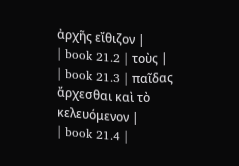ἀρχῆς εἴθιζον |
| book 21.2 | τοὺς |
| book 21.3 | παῖδας ἄρχεσθαι καὶ τὸ κελευόμενον |
| book 21.4 |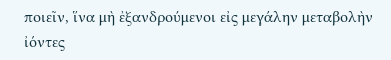ποιεῖν, ἵνα μὴ ἐξανδρούμενοι εἰς μεγάλην μεταβολὴν ἰόντες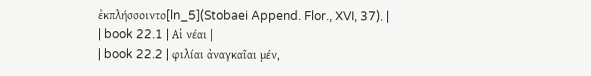ἐκπλήσσοιντο[ln_5](Stobaei Append. Flor., XVI, 37). |
| book 22.1 | Αἱ νέαι |
| book 22.2 | φιλίαι ἀναγκαῖαι μέν,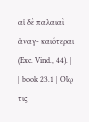αἱ δὲ παλαιαὶ ἀναγ‐ καιότεραι (Exc. Vind., 44). |
| book 23.1 | Οἵῳ τις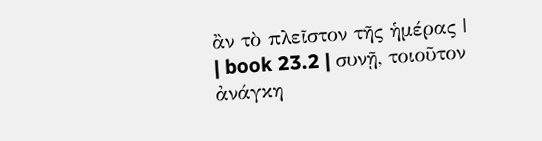ἂν τὸ πλεῖστον τῆς ἡμέρας |
| book 23.2 | συνῇ, τοιοῦτον ἀνάγκη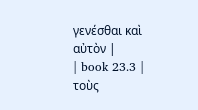γενέσθαι καὶ αὐτὸν |
| book 23.3 | τοὺς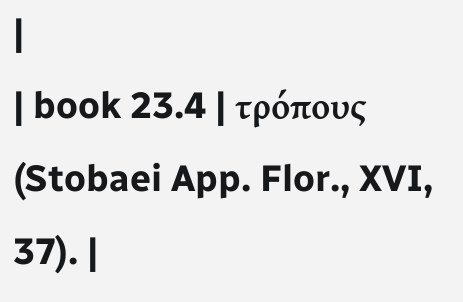|
| book 23.4 | τρόπους (Stobaei App. Flor., XVI, 37). |